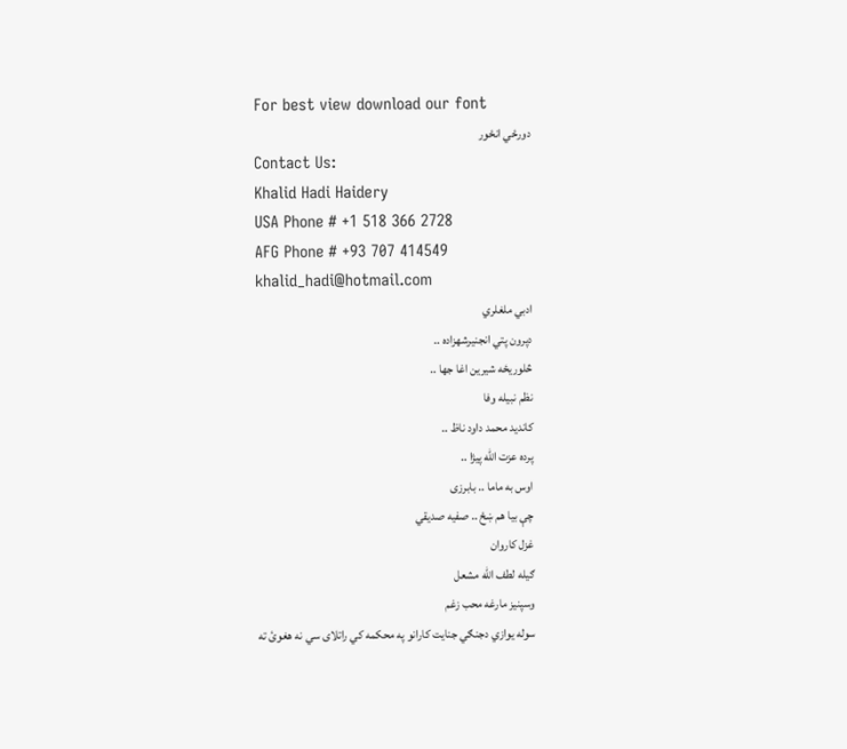For best view download our font
دورځي انځور
Contact Us:
Khalid Hadi Haidery
USA Phone # +1 518 366 2728
AFG Phone # +93 707 414549
khalid_hadi@hotmail.com
ادبي ملغلري
دپرون پتي انجنيرشهزاده ..
څلوریځه شيرين اغا جها ..
نظم نبیله وفا
كانديد محمد داود ناظ ..
پرده عزت الله پیژا ..
اوس به ماما .. بابرزی
چې بیا هم ښځ .. صفیه صدیقي
غزل کاروان
ګیله لطف الله مشعل
وسپنیز مارغه محب زغم
سوله یوازي دجنګي جنایت کارانو په محکمه کي راتلای سي نه هغوئ ته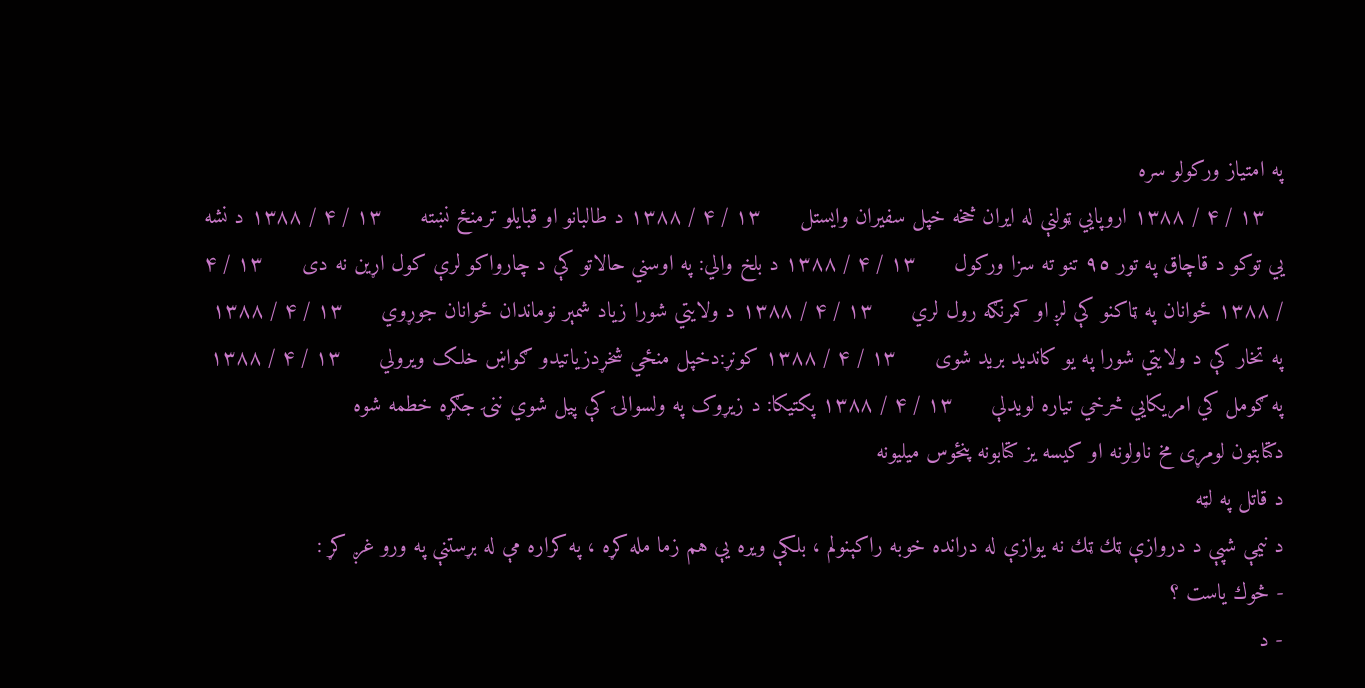په امتیاز ورکولو سره
   ۱۳ / ۴ / ١٣٨٨ اروپايي ټولنې له ايران څخه خپل سفيران وايستل      ۱۳ / ۴ / ١٣٨٨ د طالبانو او قبايلو ترمنځ نښته      ۱۳ / ۴ / ١٣٨٨ د نشه يي توکو د قاچاق په تور ٩٥ تنو ته سزا ورکول      ۱۳ / ۴ / ١٣٨٨ د بلخ والي: په اوسني حالاتو کې د چارواکو لرې کول اړين نه دى      ۱۳ / ۴ / ١٣٨٨ ځوانان په ټاکنو کې لږ او کمرنګه رول لري      ۱۳ / ۴ / ١٣٨٨ د ولايتي شورا زياد شمېر نوماندان ځوانان جوړوي      ۱۳ / ۴ / ١٣٨٨ په تخار كې د ولايتي شورا په يو كانديد بريد شوى      ۱۳ / ۴ / ١٣٨٨ کونړ:دخپل منځي شخړدزیاتیدو ګواښ خلک ویرولي      ۱۳ / ۴ / ١٣٨٨ په ګومل کي امریکايي څرخي تیاره لویدلې      ۱۳ / ۴ / ١٣٨٨ پکتیکا: د زیړوک په ولسوالۍ کې پیل شوي ننۍ جګړه خطمه شوه
دکتابتون لومړی مخ ناولونه او کیسه یز کتابونه پنځوس ميليونه
د قاتل په لټه
د نيمې شپې د دروازې ټك ټك نه يوازې له درانده خوبه راكېنولم ، بلكې ويره يې هم زما مله كړه ، په كراره مې له بړستنې په ورو غږ كړ :
- څوك ياست ؟
- د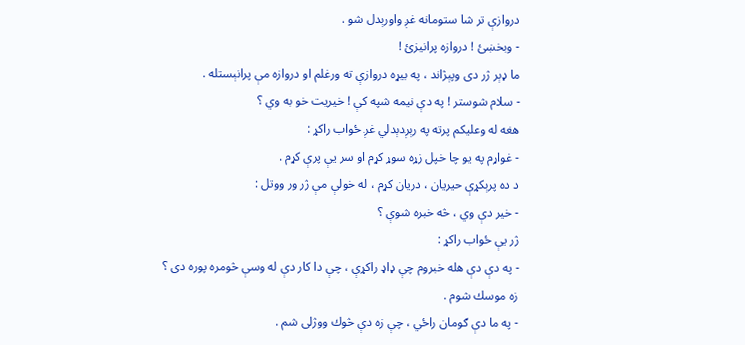دروازې تر شا ستومانه غږ واورېدل شو .
- وبخښئ ! دروازه پرانيزئ !
ما ډېر ژر دى وپېژاند ، په بيړه دروازې ته ورغلم او دروازه مې پرانېستله .
- سلام شوستر ! په دې نيمه شپه كې ! خيريت خو به وي ؟
هغه له وعليكم پرته په رېږدېدلي غږ ځواب راكړ :
- غواړم په يو چا خپل زړه سوړ كړم او سر يې پرې كړم .
د ده پرېكړې حيريان ، دريان كړم ، له خولې مې ژر ور ووتل :
- خير دې وي ، څه خبره شوې ؟
ژر يې ځواب راكړ :
- په دې دې هله خبروم چې ډاډ راكړې ، چې دا كار دې له وسې څومره پوره دى ؟
زه موسك شوم .
- په ما دې ګومان راځي ، چې زه دې څوك ووژلى شم .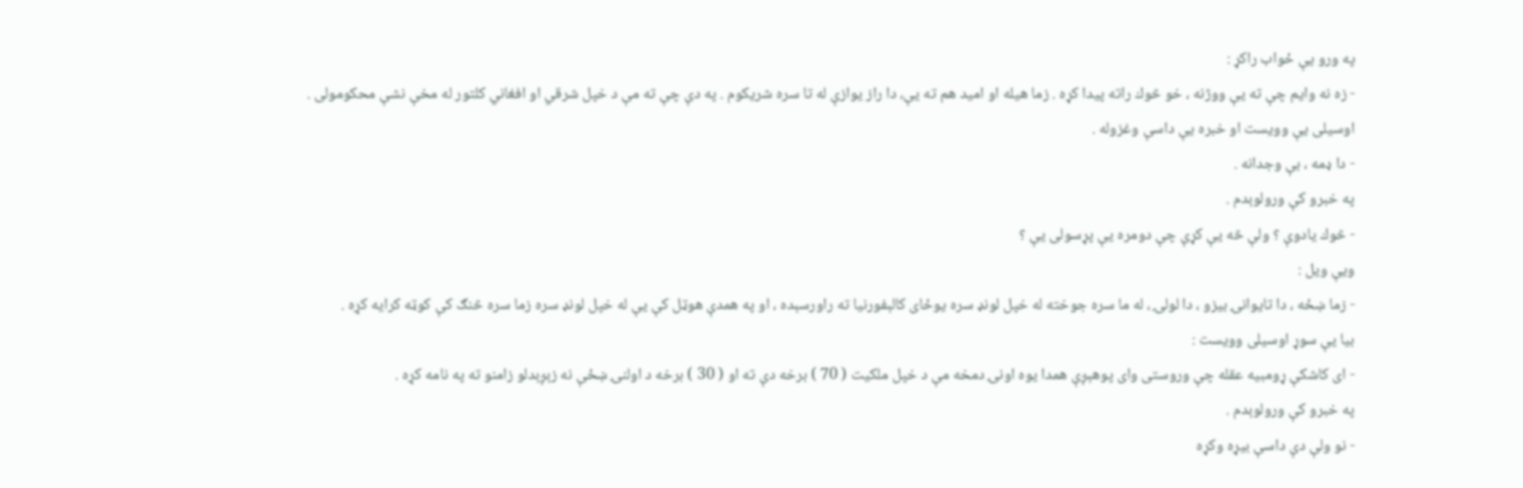په ورو يې ځواب راكړ :
- زه نه وايم چې ته يې ووژنه ، خو څوك راته پيدا كړه . زما هيله او اميد هم ته يې، دا راز يوازې له تا سره شريكوم . په دې چې ته مې د خپل شرقي او افغاني كلتور له مخې نشې محكومولى .
اوسيلى يې وويست او خبره يې داسې وغزوله .
- دا ډمه ، بې وجدانه .
په خبرو كې ورولوېدم .
- څوك يادوې ؟ ولې څه يې كړې چې دومره يې پړسولى يې ؟
ويې ويل :
- زما ښځه ، دا تايوانۍ بيزو ، دا لولۍ ، له ما سره جوخته له خپل لونډ سره يوځاى كالېفورنيا ته راورسېده ، او په همدې هوټل كې يې له خپل لونډ سره زما سره څنګ كې كوټه كرايه كړه .
بيا يې سوړ اوسيلى وويست :
- اى كاشكې ړومبيه عقله چې وروستى واى پوهېږې همدا يوه اونۍ دمخه مې د خپل ملكيت ( 70 ) برخه دې ته او ( 30 ) برخه د اولنۍ ښځې نه زېږېدلو زامنو ته په نامه كړه .
په خبرو كې ورولوېدم .
- نو ولې دې داسې بيړه وكړه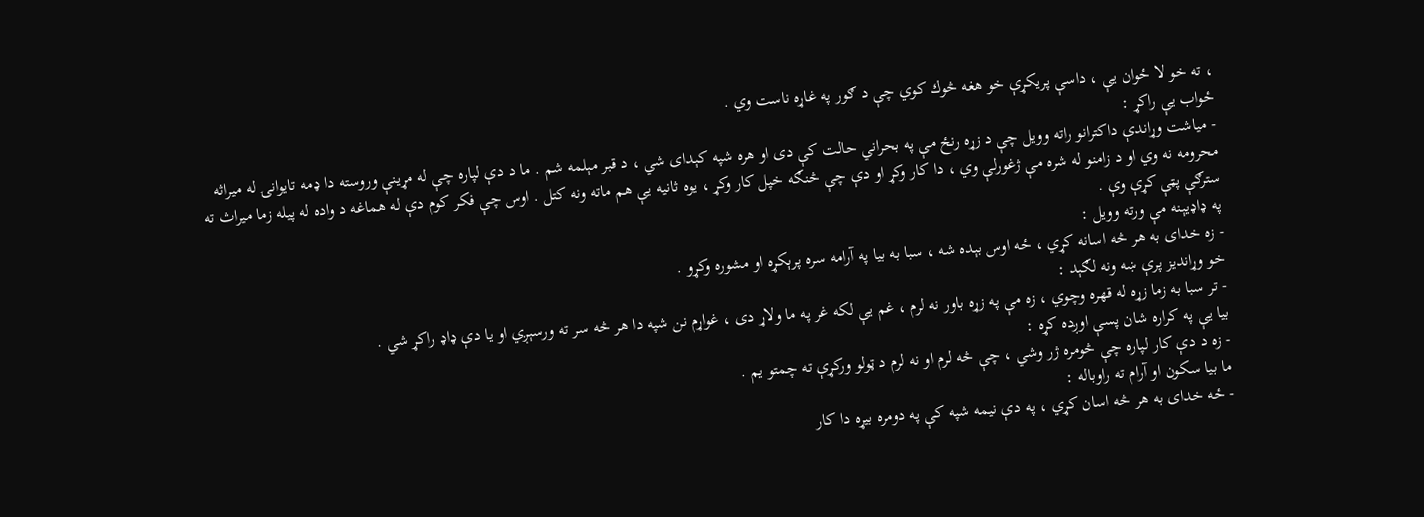، ته خو لا ځوان يې ، داسې پريكړې خو هغه څوك كوي چې د ګور په غاړه ناست وي .
ځواب يې راكړ :
- مياشت وړاندې داكترانو راته وويل چې د زړه رنځ مې په بحراني حالت كې دى او هره شپه كېداى شي ، د قبر مېلمه شم . ما د دې لپاره چې له مړينې وروسته دا ډمه تايوانۍ له ميراثه محرومه نه وي او د زامنو له شره مې ژغورلې وي ، دا كار وكړ او دې چې څنګه خپل كار وكړ ، يوه ثانيه يې هم ماته ونه كتل . اوس چې فكر كوم دې له هماغه د واده له پيله زما ميراث ته سترګې پټې كړې وې .
په ډاډيېنه مې ورته وويل :
- زه خداى به هر څه اسانه كړي ، ځه اوس بېده شه ، سبا به بيا په آرامه سره پرېكړه او مشوره وكړو .
خو وړانديز پرې ښه ونه لګېد :
- تر سبا به زما زړه له قهره وچوي ، زه مې په زړه باور نه لرم ، غم يې لكه غر په ما ولاړ دى ، غواړم نن شپه دا هر څه سر ته ورسېږي او يا دې ډاډ راكړ شي .
بيا يې په كراره شان پسې اوږده كړه :
- زه د دې كار لپاره چې څومره ژر وشي ، چې څه لرم او نه لرم د ټولو وركړې ته چمتو يم .
ما بيا سكون او آرام ته راوباله :
- ځه خداى به هر څه اسان كړي ، په دې نيمه شپه كې په دومره بيړه دا كار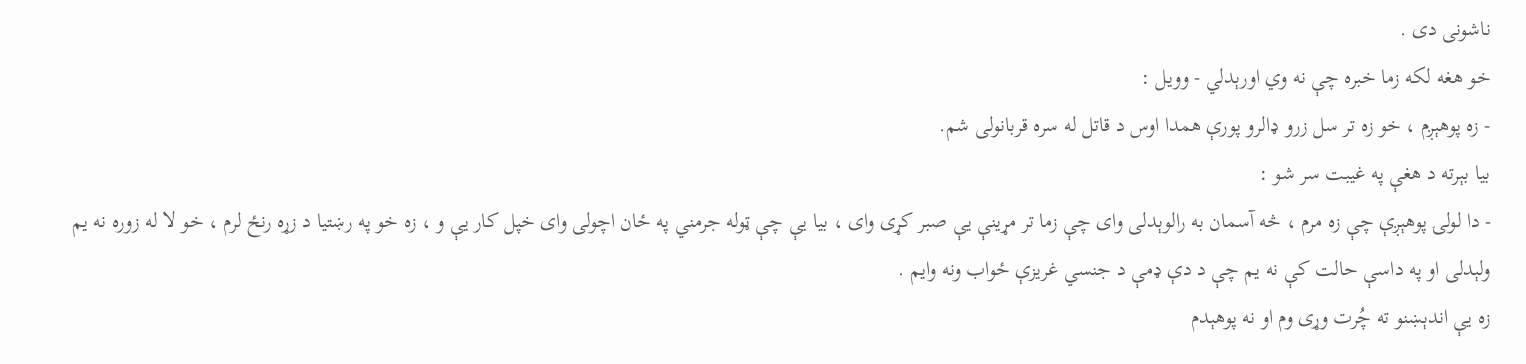ناشونى دى .
خو هغه لكه زما خبره چې نه وي اورېدلي - وويل :
- زه پوهېږم ، خو زه تر سل زرو ډالرو پورې همدا اوس د قاتل له سره قربانولى شم.
بيا بېرته د هغې په غيبت سر شو :
- دا لولۍ پوهېږې چې زه مرم ، څه آسمان به رالوېدلى واى چې زما تر مړينې يې صبر كړى واى ، بيا يې چې ټوله جرمني په ځان اچولى واى خپل كار يې و ، زه خو په رښتيا د زړه رنځ لرم ، خو لا له زوره نه يم ولېدلى او په داسې حالت كې نه يم چې د دې ډمې د جنسي غريزې ځواب ونه وايم .
زه يې اندېښنو ته چُرت وړى وم او نه پوهېدم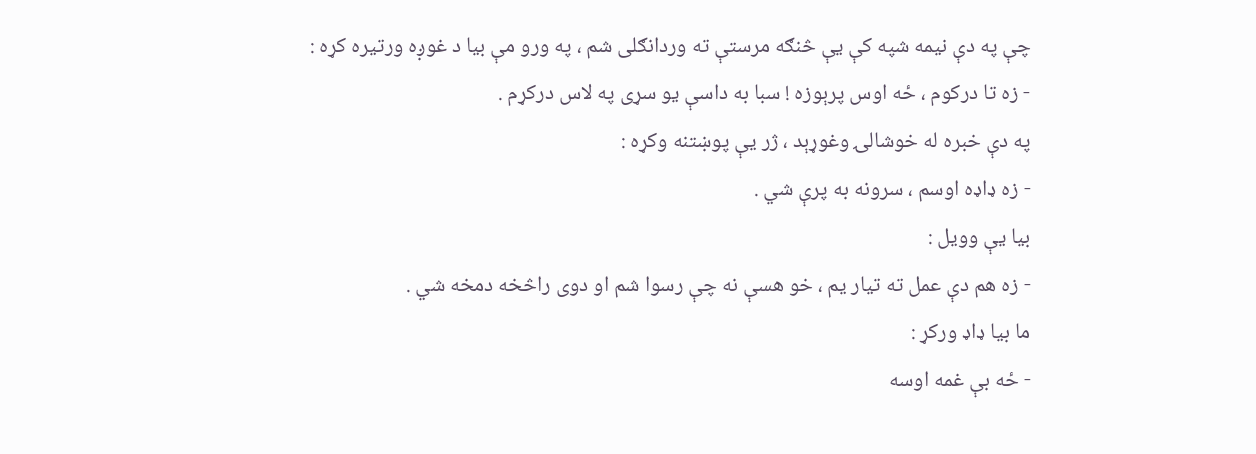چې په دې نيمه شپه كې يې څنګه مرستې ته وردانګلى شم ، په ورو مې بيا د غوږه ورتيره كړه :
- زه تا دركوم ، ځه اوس پرېوزه ! سبا به داسې يو سړى په لاس دركړم .
په دې خبره له خوشالۍ وغوړېد ، ژر يې پوښتنه وكړه :
- زه ډاډه اوسم ، سرونه به پرې شي .
بيا يې وويل :
- زه هم دې عمل ته تيار يم ، خو هسې نه چې رسوا شم او دوى راڅخه دمخه شي .
ما بيا ډاډ وركړ :
- ځه بې غمه اوسه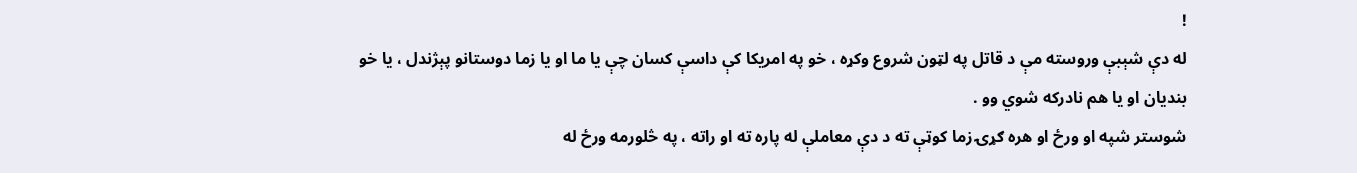!
له دې شېبې وروسته مې د قاتل په لټون شروع وكړه ، خو په امريكا كې داسې كسان چې يا ما او يا زما دوستانو پېژندل ، يا خو بنديان او يا هم نادركه شوي وو .
شوستر شپه او ورځ او هره ګړۍ زما كوټې ته د دې معاملې له پاره ته او راته ، په څلورمه ورځ له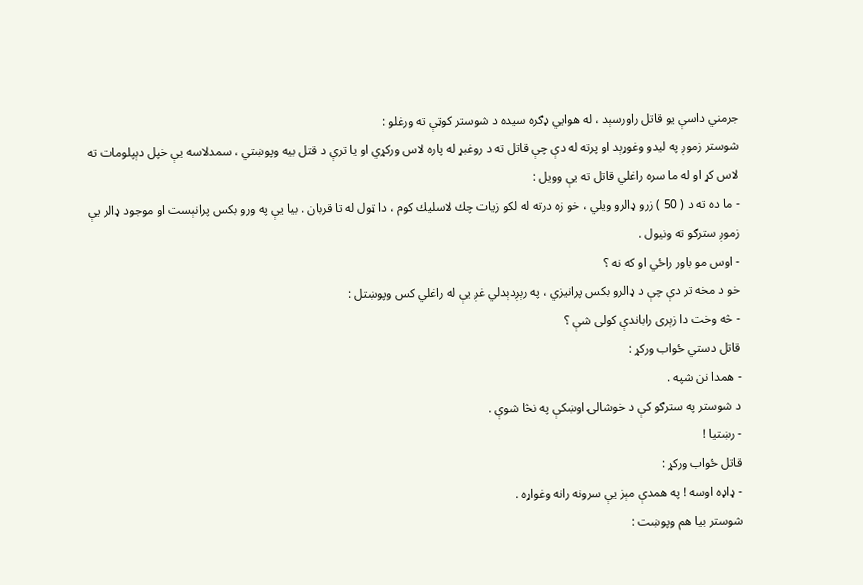جرمني داسې يو قاتل راورسېد ، له هوايي ډګره سيده د شوستر كوټې ته ورغلو :
شوستر زموږ په ليدو وغوړېد او پرته له دې چې قاتل ته د روغبړ له پاره لاس وركړي او يا ترې د قتل بيه وپوښتي ، سمدلاسه يې خپل دېپلومات ته لاس كړ او له ما سره راغلي قاتل ته يې وويل :
- ما ده ته د ( 50 ) زرو ډالرو ويلي ، خو زه درته له لكو زيات چك لاسليك كوم ، دا ټول له تا قربان . بيا يې په ورو بكس پرانېست او موجود ډالر يې زموږ سترګو ته ونيول .
- اوس مو باور راځي او كه نه ؟
خو د مخه تر دې چې د ډالرو بكس پرانيزي ، په رېږدېدلي غږ يې له راغلي كس وپوښتل :
- څه وخت دا زېرى راباندې كولى شې ؟
قاتل دستي ځواب وركړ :
- همدا نن شپه .
د شوستر په سترګو كې د خوشالۍ اوښكې په نڅا شوې .
- رښتيا !
قاتل ځواب وركړ :
- ډاډه اوسه ! په همدې مېز يې سرونه رانه وغواړه .
شوستر بيا هم وپوښت :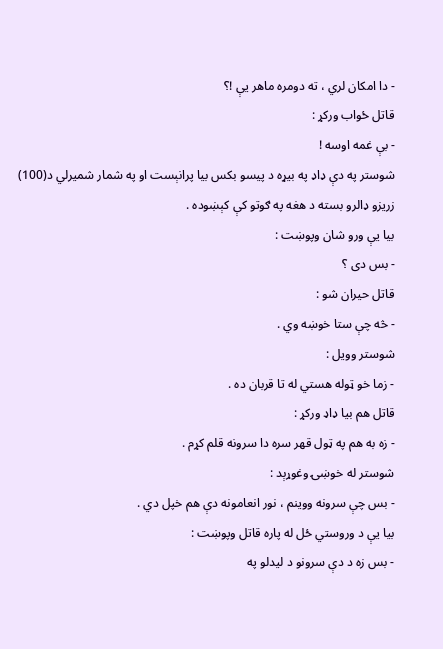- دا امكان لري ، ته دومره ماهر يې !؟
قاتل ځواب وركړ :
- بې غمه اوسه !
شوستر په دې ډاډ په بيړه د پيسو بكس بيا پرانېست او په شمار شميرلي د(100) زريزو ډالرو بسته د هغه په ګوتو كې كېښوده .
بيا يې ورو شان وپوښت :
- بس دى ؟
قاتل حيران شو :
- څه چې ستا خوښه وي .
شوستر وويل :
- زما خو ټوله هستي له تا قربان ده .
قاتل هم بيا ډاډ وركړ :
- زه به هم په ټول قهر سره دا سرونه قلم كړم .
شوستر له خوښۍ وغوړېد :
- بس چې سرونه ووينم ، نور انعامونه دې هم خپل دي .
بيا يې د وروستي ځل له پاره قاتل وپوښت :
- بس زه د دې سرونو د ليدلو په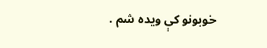خوبونو كې ويده شم .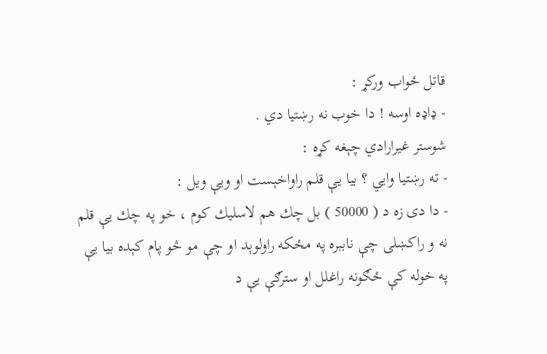قاتل ځواب وركړ :
- ډاډه اوسه ! دا خوب نه رښتيا دي .
شوستر غيرارادي چېغه كړه :
- ته رښتيا وايي ؟ بيا يې قلم راواخېست او ويې ويل :
- دا دى زه د ( 50000 ) بل چك هم لاسليك كوم ، خو په چك يې قلم نه و راكښلى چې ناببره په مځكه راولوېد او چې مو څو پام كېده بيا يې په خوله كې ځګونه راغلل او سترګې يې د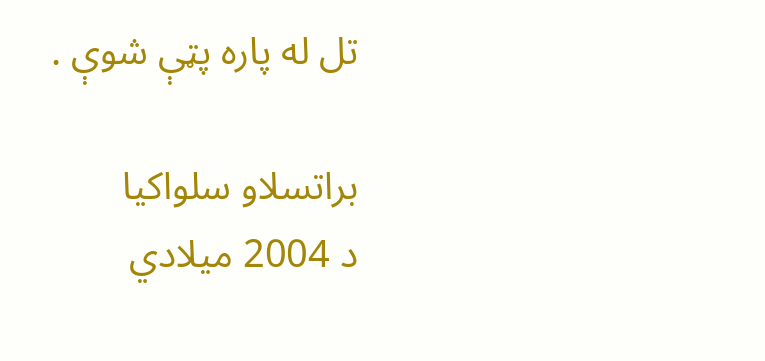تل له پاره پټې شوې .

براتسلاو سلواكيا
د 2004 ميلادي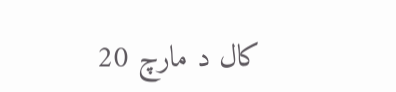كال د مارچ 20